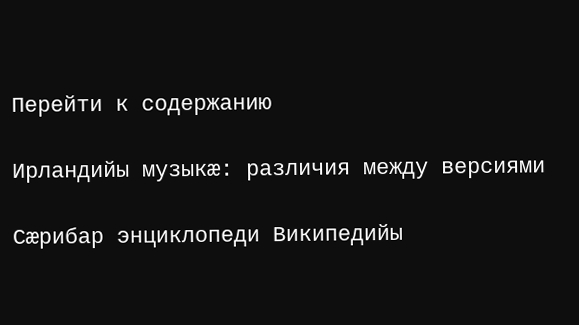Перейти к содержанию

Ирландийы музыкæ: различия между версиями

Сæрибар энциклопеди Википедийы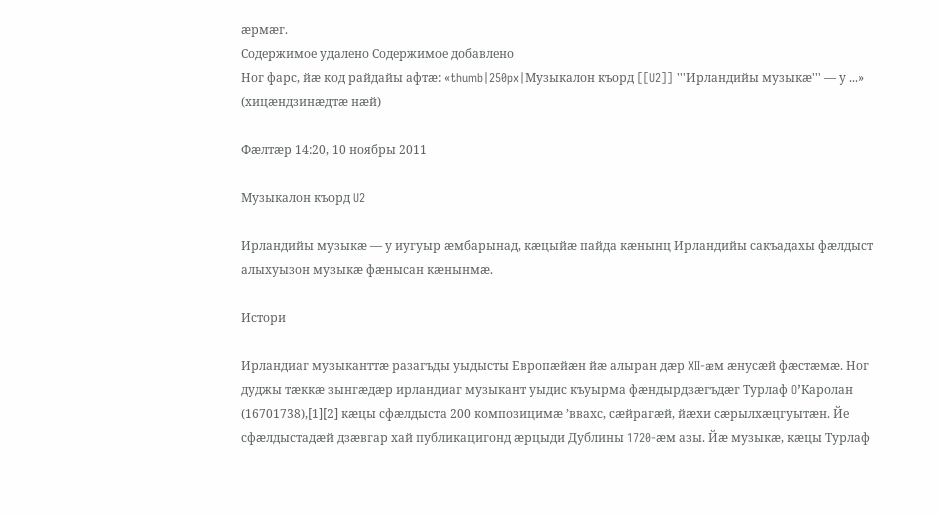æрмæг.
Содержимое удалено Содержимое добавлено
Ног фарс, йæ код райдайы афтæ: «thumb|250px|Музыкалон къорд [[U2]] '''Ирландийы музыкæ''' — у ...»
(хицæндзинæдтæ нæй)

Фæлтæр 14:20, 10 ноябры 2011

Музыкалон къорд U2

Ирландийы музыкæ — у иугуыр æмбарынад, кæцыйæ пайда кæнынц Ирландийы сакъадахы фæлдыст алыхуызон музыкæ фæнысан кæнынмæ.

Истори

Ирландиаг музыканттæ разагъды уыдысты Европæйæн йæ алыран дæр XII-æм æнусæй фæстæмæ. Ног дуджы тæккæ зынгæдæр ирландиаг музыкант уыдис къуырма фæндырдзæгъдæг Турлаф O’Каролан (16701738),[1][2] кæцы сфæлдыста 200 композицимæ ’ввахс, сæйрагæй, йæхи сæрылхæцгуытæн. Йе сфæлдыстадæй дзæвгар хай публикацигонд æрцыди Дублины 1720-æм азы. Йæ музыкæ, кæцы Турлаф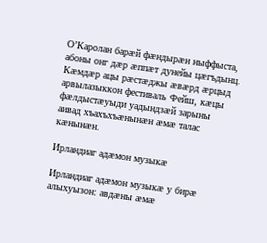О’Каролан барæй фæндырæн ныффыста, абоны онг дæр æппæт дунейы цæгъдынц. Кæмдæр ацы рæстæджы æвæрд æрцыд арвылазыккон фестиваль Фейш, кæцы фæлдыстæуыди уадындзæй зарыны аивад хъахъхъæнынæн æмæ талас кæнынæн.

Ирландиаг адæмон музыкæ

Ирландиаг адæмон музыкæ у бирæ алыхуызон: авдæны æмæ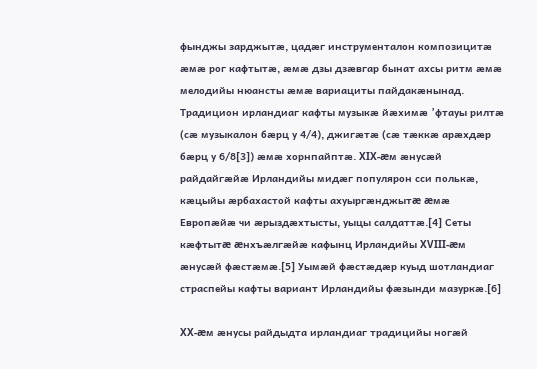фынджы зарджытæ, цадæг инструменталон композицитæ æмæ рог кафтытæ, æмæ дзы дзæвгар бынат ахсы ритм æмæ мелодийы нюансты æмæ вариациты пайдакæнынад. Традицион ирландиаг кафты музыкæ йæхимæ ’фтауы рилтæ (сæ музыкалон бæрц у 4/4), джигæтæ (сæ тæккæ арæхдæр бæрц у 6/8[3]) æмæ хорнпайптæ. XIX-æм æнусæй райдайгæйæ Ирландийы мидæг популярон сси полькæ, кæцыйы æрбахастой кафты ахуыргæнджытæ æмæ Европæйæ чи æрыздæхтысты, уыцы салдаттæ.[4] Сеты кæфтытæ æнхъæлгæйæ кафынц Ирландийы XVIII-æм æнусæй фæстæмæ.[5] Уымæй фæстæдæр куыд шотландиаг страспейы кафты вариант Ирландийы фæзынди мазуркæ.[6]

XX-æм æнусы райдыдта ирландиаг традицийы ногæй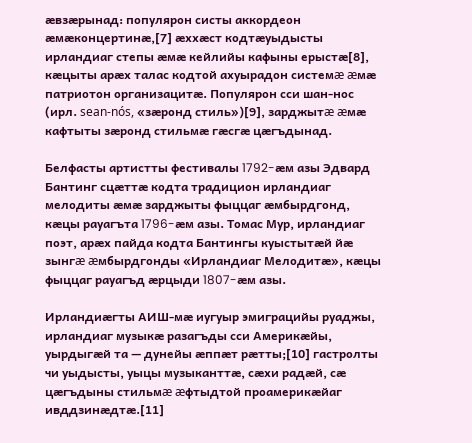æвзæрынад: популярон систы аккордеон æмæконцертинæ,[7] æххæст кодтæуыдысты ирландиаг степы æмæ кейлийы кафыны ерыстæ[8], кæцыты арæх талас кодтой ахуырадон системæ æмæ патриотон организацитæ. Популярон сси шан-нос (ирл. sean-nós, «зæронд стиль»)[9], зарджытæ æмæ кафтыты зæронд стильмæ гæсгæ цæгъдынад.

Белфасты артистты фестивалы 1792-æм азы Эдвард Бантинг сцæттæ кодта традицион ирландиаг мелодиты æмæ зарджыты фыццаг æмбырдгонд, кæцы рауагъта 1796-æм азы. Томас Мур, ирландиаг поэт, арæх пайда кодта Бантингы куыстытæй йæ зынгæ æмбырдгонды «Ирландиаг Мелодитæ», кæцы фыццаг рауагъд æрцыди 1807-æм азы.

Ирландиæгты АИШ-мæ иугуыр эмиграцийы руаджы, ирландиаг музыкæ разагъды сси Америкæйы, уырдыгæй та — дунейы æппæт рæтты;[10] гастролты чи уыдысты, уыцы музыканттæ, сæхи радæй, сæ цæгъдыны стильмæ æфтыдтой проамерикæйаг ивддзинæдтæ.[11]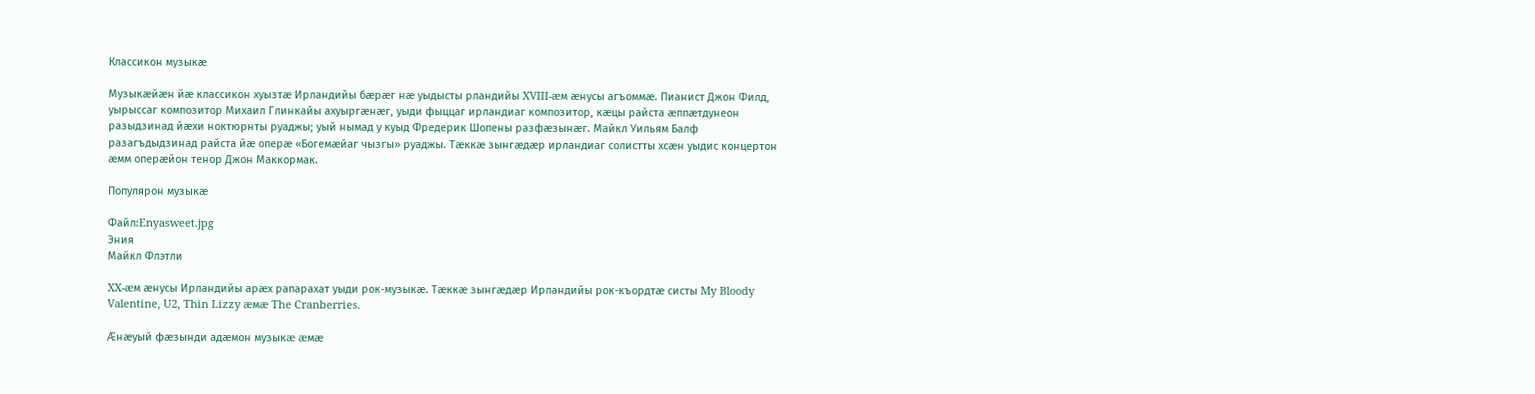Классикон музыкæ

Музыкæйæн йæ классикон хуызтæ Ирландийы бæрæг нæ уыдысты рландийы XVIII-æм æнусы агъоммæ. Пианист Джон Филд, уырыссаг композитор Михаил Глинкайы ахуыргæнæг, уыди фыццаг ирландиаг композитор, кæцы райста æппæтдунеон разыдзинад йæхи ноктюрнты руаджы; уый нымад у куыд Фредерик Шопены разфæзынæг. Майкл Уильям Балф разагъдыдзинад райста йæ оперæ «Богемæйаг чызгы» руаджы. Тæккæ зынгæдæр ирландиаг солистты хсæн уыдис концертон æмм оперæйон тенор Джон Маккормак.

Популярон музыкæ

Файл:Enyasweet.jpg
Эния
Майкл Флэтли

XX-æм æнусы Ирландийы арæх рапарахат уыди рок-музыкæ. Тæккæ зынгæдæр Ирландийы рок-къордтæ систы My Bloody Valentine, U2, Thin Lizzy æмæ The Cranberries.

Æнæуый фæзынди адæмон музыкæ æмæ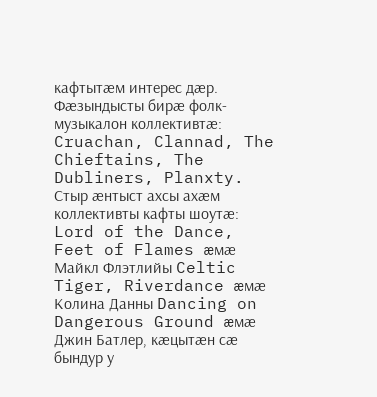кафтытæм интерес дæр. Фæзындысты бирæ фолк-музыкалон коллективтæ: Cruachan, Clannad, The Chieftains, The Dubliners, Planxty. Стыр æнтыст ахсы ахæм коллективты кафты шоутæ: Lord of the Dance, Feet of Flames æмæ Майкл Флэтлийы Celtic Tiger, Riverdance æмæ Колина Данны Dancing on Dangerous Ground æмæ Джин Батлер, кæцытæн сæ бындур у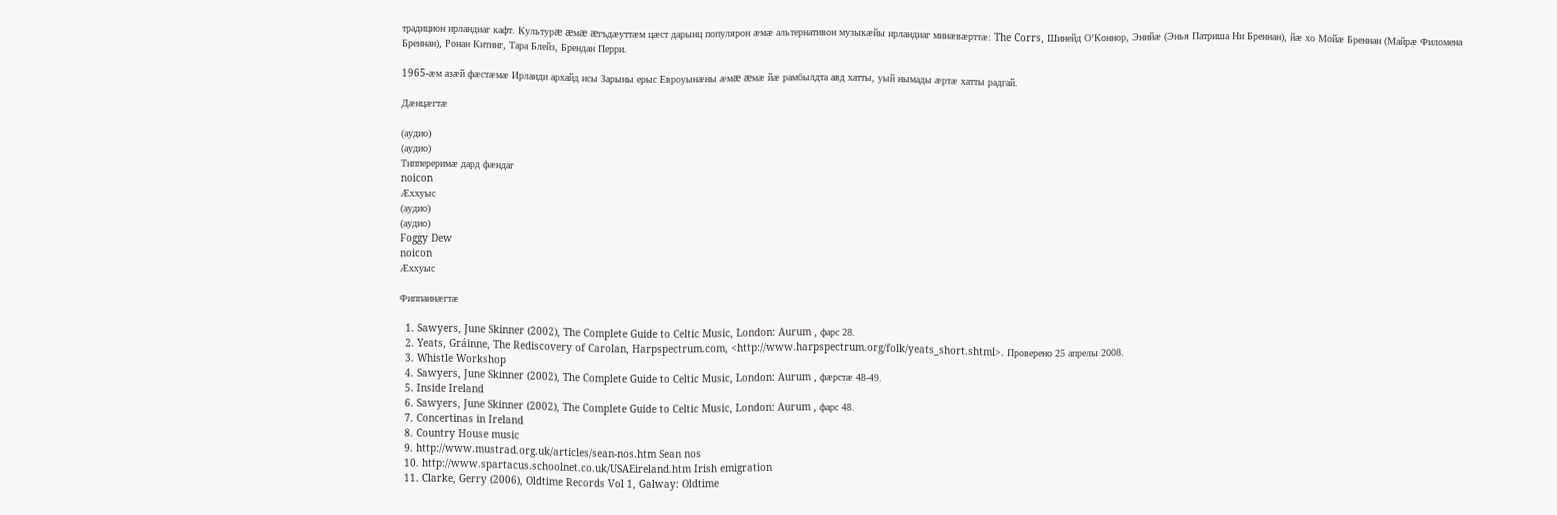традицион ирландиаг кафт. Культурæ æмæ æгъдæуттæм цæст дарынц популярон æмæ альтернативон музыкæйы ирландиаг минæвæрттæ: The Corrs, Шинейд О’Коннор, Энийæ (Энья Патриша Ни Бреннан), йæ хо Мойæ Бреннан (Майрæ Филомена Бреннан), Ронан Китинг, Тара Блейз, Брендан Перри.

1965-æм азæй фæстæмæ Ирланди архайд исы Зарыны ерыс Евроуынæны æмæ æмæ йæ рамбылдта авд хатты, уый нымады æртæ хатты радгай.

Дæнцæгтæ

(аудио)
(аудио)
Типпереримæ дард фæндаг
noicon
Æххуыс
(аудио)
(аудио)
Foggy Dew
noicon
Æххуыс

Фиппаинæгтæ

  1. Sawyers, June Skinner (2002), The Complete Guide to Celtic Music, London: Aurum , фарс 28.
  2. Yeats, Gráinne, The Rediscovery of Carolan, Harpspectrum.com, <http://www.harpspectrum.org/folk/yeats_short.shtml>. Проверено 25 апрелы 2008.
  3. Whistle Workshop
  4. Sawyers, June Skinner (2002), The Complete Guide to Celtic Music, London: Aurum , фæрстæ 48-49.
  5. Inside Ireland
  6. Sawyers, June Skinner (2002), The Complete Guide to Celtic Music, London: Aurum , фарс 48.
  7. Concertinas in Ireland
  8. Country House music
  9. http://www.mustrad.org.uk/articles/sean-nos.htm Sean nos
  10. http://www.spartacus.schoolnet.co.uk/USAEireland.htm Irish emigration
  11. Clarke, Gerry (2006), Oldtime Records Vol 1, Galway: Oldtime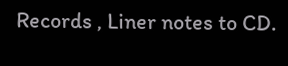Records , Liner notes to CD.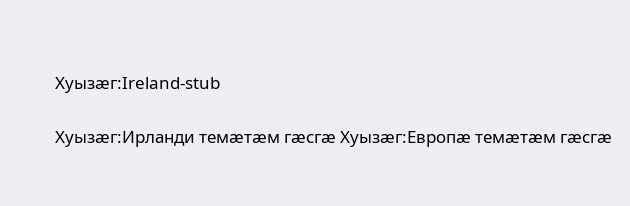Хуызæг:Ireland-stub

Хуызæг:Ирланди темæтæм гæсгæ Хуызæг:Европæ темæтæм гæсгæ